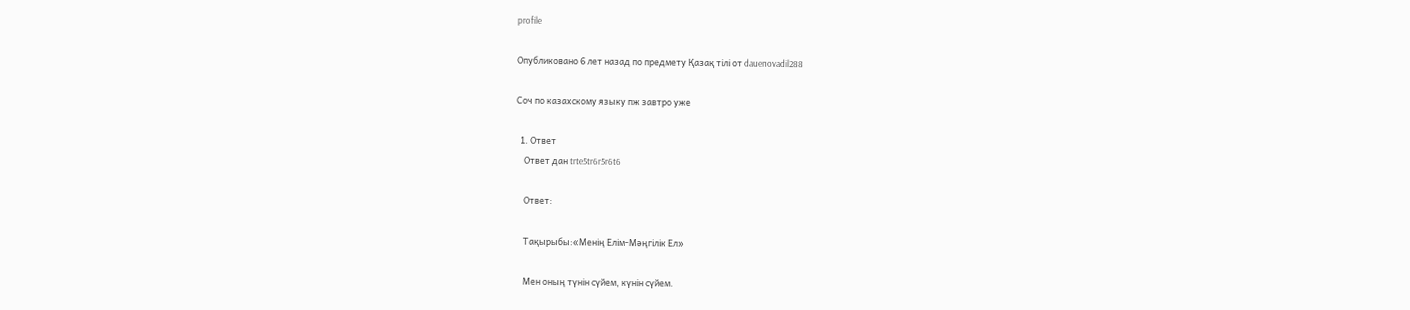profile

Опубликовано 6 лет назад по предмету Қазақ тiлi от dauenovadil288

Соч по казахскому языку пж завтро уже

  1. Ответ
    Ответ дан trte5tr6r5r6t6

    Ответ:

    Тақырыбы:«Менің Елім-Мәңгілік Ел»

    Мен оның түнін сүйем, күнін сүйем.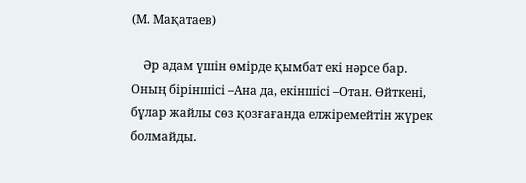(М. Мақатаев)

    Әр адам үшін өмірде қымбат екі нәрсе бар. Оның біріншісі –Ана да, екіншісі –Отан. Өйткені, бұлар жайлы сөз қозғағанда елжіремейтін жүрек болмайды.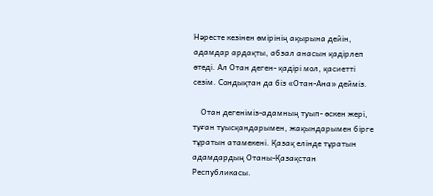Нәресте кезінен өмірінің ақырына дейін, адамдар ардақты, абзал анасын қадірлеп өтеді. Ал Отан деген- қадірі мол, қасиетті сезім. Сондықтан да біз «Отан-Ана» дейміз.

    Отан дегеніміз-адамның туып- өскен жері, туған туысқандарымен, жақындарымен бірге тұратын атамекені. Қазақ елінде тұратын адамдардың Отаны-Қазақстан Республикасы.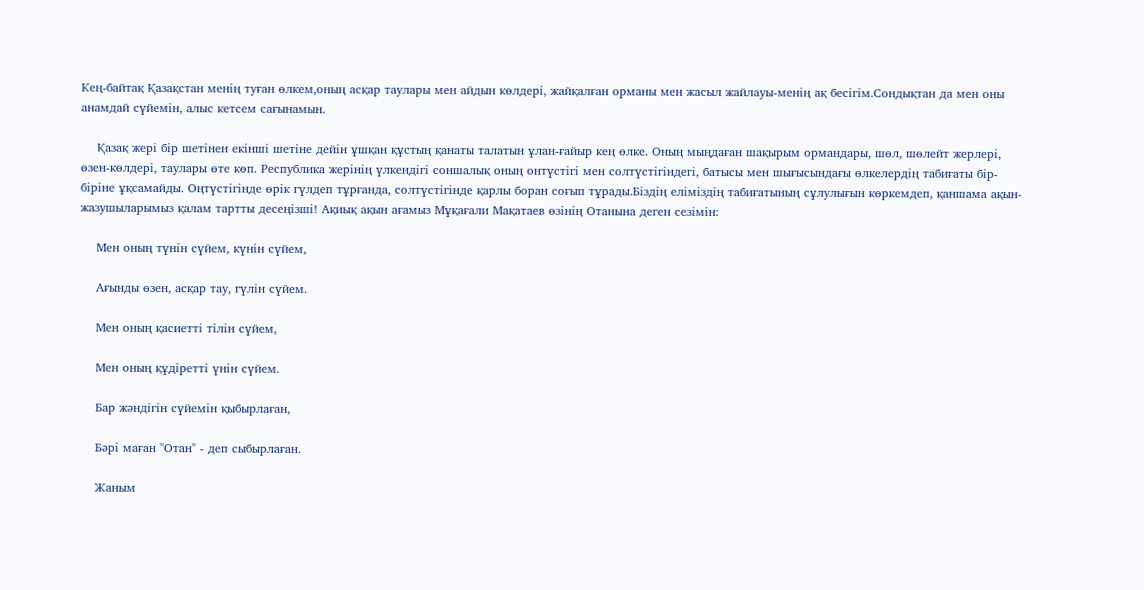Кең-байтақ Қазақстан менің туған өлкем,оның асқар таулары мен айдын көлдері, жайқалған орманы мен жасыл жайлауы-менің ақ бесігім.Сондықтан да мен оны анамдай сүйемін, алыс кетсем сағынамын.

    Қазақ жері бір шетінен екінші шетіне дейін ұшқан құстың қанаты талатын ұлан-ғайыр кең өлке. Оның мыңдаған шақырым ормандары, шөл, шөлейт жерлері, өзен-көлдері, таулары өте көп. Республика жерінің үлкендігі соншалық оның онтүстігі мен солтүстігіндегі, батысы мен шығысындағы өлкелердің табиғаты бір- біріне ұқсамайды. Оңтүстігінде өрік гүлдеп тұрғанда, солтүстігінде қарлы боран соғып тұрады.Біздің еліміздің табиғатының сұлулығын көркемдеп, қаншама ақын-жазушыларымыз қалам тартты десеңізші! Ақиық ақын ағамыз Мұқағали Мақатаев өзінің Отанына деген сезімін:

    Мен оның түнін сүйем, күнін сүйем,

    Ағынды өзен, асқар тау, гүлін сүйем.

    Мен оның қасиетті тілін сүйем,

    Мен оның құдіретті үнін сүйем.

    Бар жәндігін сүйемін қыбырлаған,

    Бәрі маған "Отан" - деп сыбырлаған.

    Жаным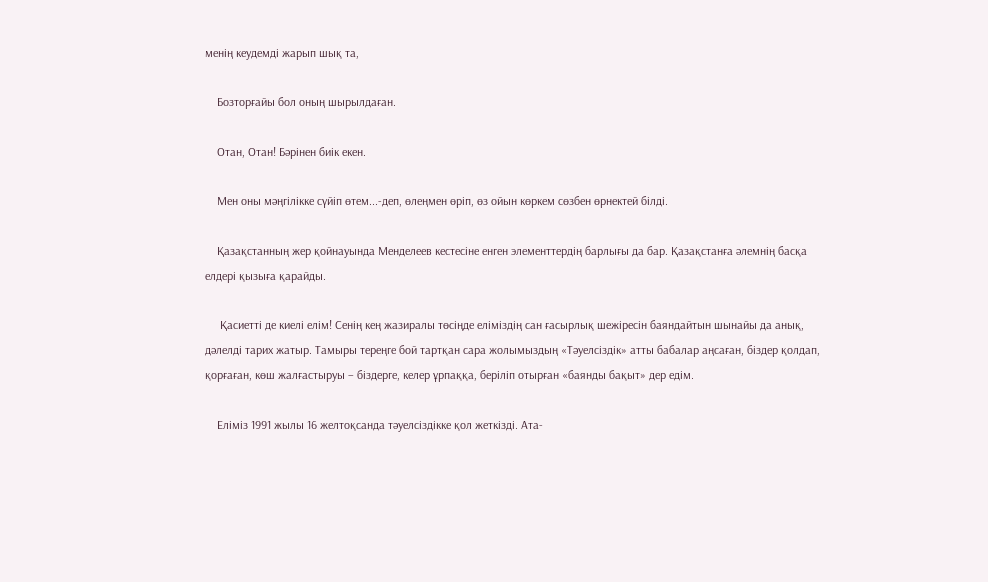менің кеудемді жарып шық та,

    Бозторғайы бол оның шырылдаған.

    Отан, Отан! Бәрінен биік екен.

    Мен оны мәңгілікке сүйіп өтем...-деп, өлеңмен өріп, өз ойын көркем сөзбен өрнектей білді.

    Қазақстанның жер қойнауында Менделеев кестесіне енген элементтердің барлығы да бар. Қазақстанға әлемнің басқа елдері қызыға қарайды.

     Қасиетті де киелі елім! Сенің кең жазиралы төсіңде еліміздің сан ғасырлық шежіресін баяндайтын шынайы да анық, дәлелді тарих жатыр. Тамыры тереңге бой тартқан сара жолымыздың «Тәуелсіздік» атты бабалар аңсаған, біздер қолдап, қорғаған, көш жалғастыруы – біздерге, келер ұрпаққа, беріліп отырған «баянды бақыт» дер едім.

    Еліміз 1991 жылы 16 желтоқсанда тәуелсіздікке қол жеткізді. Ата-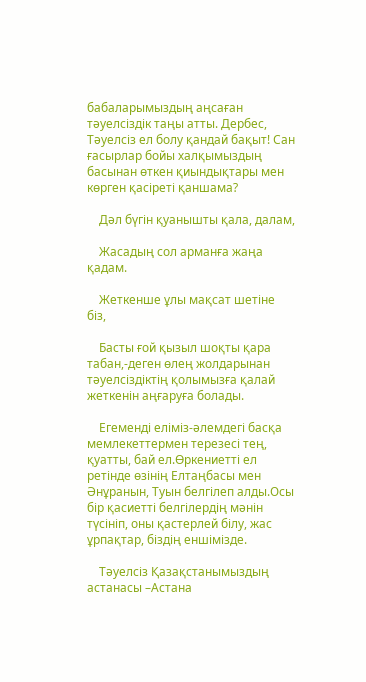бабаларымыздың аңсаған тәуелсіздік таңы атты. Дербес, Тәуелсіз ел болу қандай бақыт! Сан ғасырлар бойы халқымыздың басынан өткен қиындықтары мен көрген қасіреті қаншама?

    Дәл бүгін қуанышты қала, далам,

    Жасадың сол арманға жаңа қадам.

    Жеткенше ұлы мақсат шетіне біз,

    Басты ғой қызыл шоқты қара табан,-деген өлең жолдарынан тәуелсіздіктің қолымызға қалай жеткенін аңғаруға болады.

    Егеменді еліміз-әлемдегі басқа мемлекеттермен терезесі тең, қуатты, бай ел.Өркениетті ел ретінде өзінің Елтаңбасы мен Әнұранын, Туын белгілеп алды.Осы бір қасиетті белгілердің мәнін түсініп, оны қастерлей білу, жас ұрпақтар, біздің еншімізде.

    Тәуелсіз Қазақстанымыздың астанасы –Астана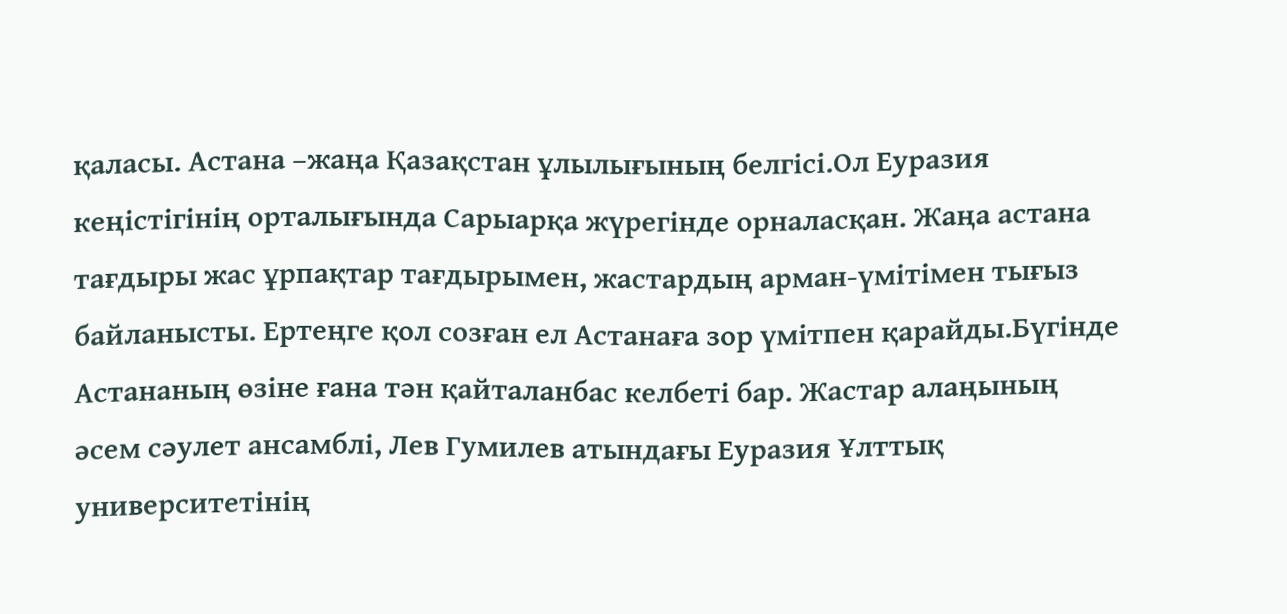қаласы. Астана –жаңа Қазақстан ұлылығының белгісі.Ол Еуразия кеңістігінің орталығында Сарыарқа жүрегінде орналасқан. Жаңа астана тағдыры жас ұрпақтар тағдырымен, жастардың арман-үмітімен тығыз байланысты. Ертеңге қол созған ел Астанаға зор үмітпен қарайды.Бүгінде Астананың өзіне ғана тән қайталанбас келбеті бар. Жастар алаңының әсем сәулет ансамблі, Лев Гумилев атындағы Еуразия Ұлттық университетінің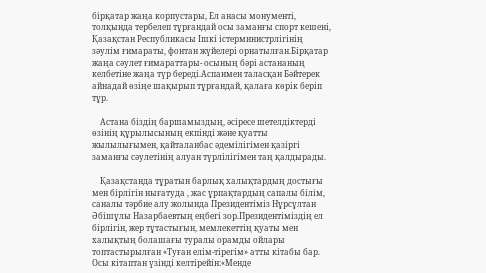бірқатар жаңа корпустары, Ел анасы монументі, толқында тербелеп тұрғандай осы заманғы спорт кешені, Қазақстан Республикасы Ішкі істерминистрлігінің зәулім ғимараты, фонтан жүйелері орнатылған.Бірқатар жаңа сәулет ғимараттары- осының бәрі астананың келбетіне жаңа түр береді.Аспанмен таласқан Бәйтерек айнадай өзіңе шақырып тұрғандай, қалаға көрік беріп тұр.

    Астана біздің баршамыздың, әсіресе шетелдіктерді өзінің құрылысының екпінді және қуатты жылылығымен, қайталанбас әдемілігімен қазіргі заманғы сәулетінің алуан түрлілігімен таң қалдырады.

    Қазақстанда тұратын барлық халықтардың достығы мен бірлігін нығатуда , жас ұрпақтардың сапалы білім, саналы тәрбие алу жолында Президентіміз Нұрсұлтан Әбішұлы Назарбаевтың еңбегі зор.Президентіміздің ел бірлігін, жер тұтастығын, мемлекеттің қуаты мен халықтың болашағы туралы орамды ойлары топтастырылған «Туған елім-тірегім» атты кітабы бар. Осы кітаптан үзінді келтірейін:«Менде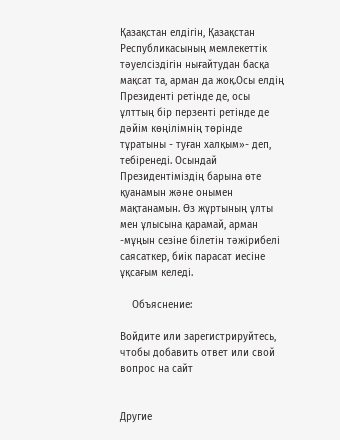Қазақстан елдігін, Қазақстан Республикасының мемлекеттік тәуелсіздігін нығайтудан басқа мақсат та, арман да жоқ.Осы елдің Президенті ретінде де, осы ұлттың бір перзенті ретінде де дәйім көңілімнің төрінде тұратыны - туған халқым»- деп, тебіренеді. Осындай Президентіміздің барына өте қуанамын және онымен мақтанамын. Өз жұртының ұлты мен ұлысына қарамай, арман -мұңын сезіне білетін тәжірибелі саясаткер, биік парасат иесіне ұқсағым келеді.

    Объяснение:

Войдите или зарегистрируйтесь, чтобы добавить ответ или свой вопрос на сайт


Другие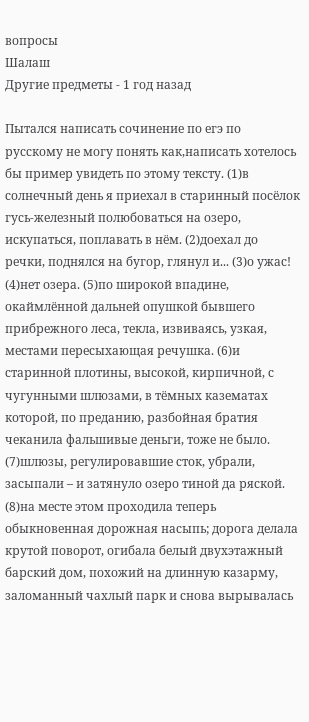вопросы
Шалаш
Другие предметы - 1 год назад

Пытался написать сочинение по егэ по русскому не могу понять как,написать хотелось бы пример увидеть по этому тексту. (1)в солнечный день я приехал в старинный посёлок гусь-железный полюбоваться на озеро, искупаться, поплавать в нём. (2)доехал до речки, поднялся на бугор, глянул и... (3)о ужас! (4)нет озера. (5)по широкой впадине, окаймлённой дальней опушкой бывшего прибрежного леса, текла, извиваясь, узкая, местами пересыхающая речушка. (6)и старинной плотины, высокой, кирпичной, с чугунными шлюзами, в тёмных казематах которой, по преданию, разбойная братия чеканила фальшивые деньги, тоже не было. (7)шлюзы, регулировавшие сток, убрали, засыпали – и затянуло озеро тиной да ряской. (8)на месте этом проходила теперь обыкновенная дорожная насыпь; дорога делала крутой поворот, огибала белый двухэтажный барский дом, похожий на длинную казарму, заломанный чахлый парк и снова вырывалась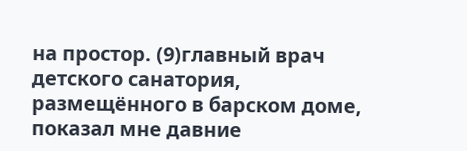на простор. (9)главный врач детского санатория, размещённого в барском доме, показал мне давние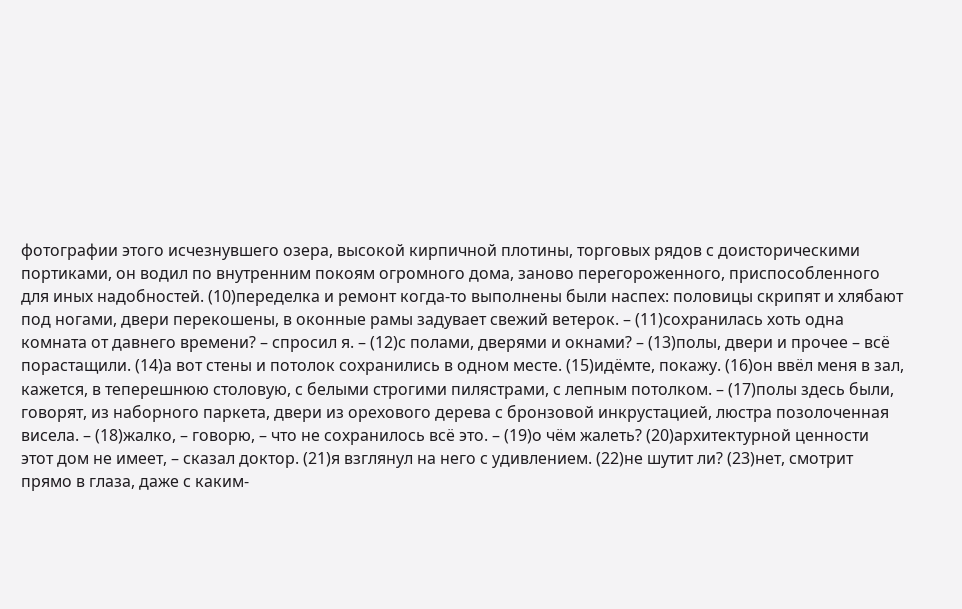фотографии этого исчезнувшего озера, высокой кирпичной плотины, торговых рядов с доисторическими портиками, он водил по внутренним покоям огромного дома, заново перегороженного, приспособленного для иных надобностей. (10)переделка и ремонт когда-то выполнены были наспех: половицы скрипят и хлябают под ногами, двери перекошены, в оконные рамы задувает свежий ветерок. – (11)сохранилась хоть одна комната от давнего времени? – спросил я. – (12)с полами, дверями и окнами? – (13)полы, двери и прочее – всё порастащили. (14)а вот стены и потолок сохранились в одном месте. (15)идёмте, покажу. (16)он ввёл меня в зал, кажется, в теперешнюю столовую, с белыми строгими пилястрами, с лепным потолком. – (17)полы здесь были, говорят, из наборного паркета, двери из орехового дерева с бронзовой инкрустацией, люстра позолоченная висела. – (18)жалко, – говорю, – что не сохранилось всё это. – (19)о чём жалеть? (20)архитектурной ценности этот дом не имеет, – сказал доктор. (21)я взглянул на него с удивлением. (22)не шутит ли? (23)нет, смотрит прямо в глаза, даже с каким-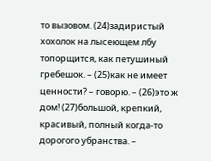то вызовом. (24)задиристый хохолок на лысеющем лбу топорщится, как петушиный гребешок. – (25)как не имеет ценности? – говорю. – (26)это ж дом! (27)большой, крепкий, красивый, полный когда-то дорогого убранства. –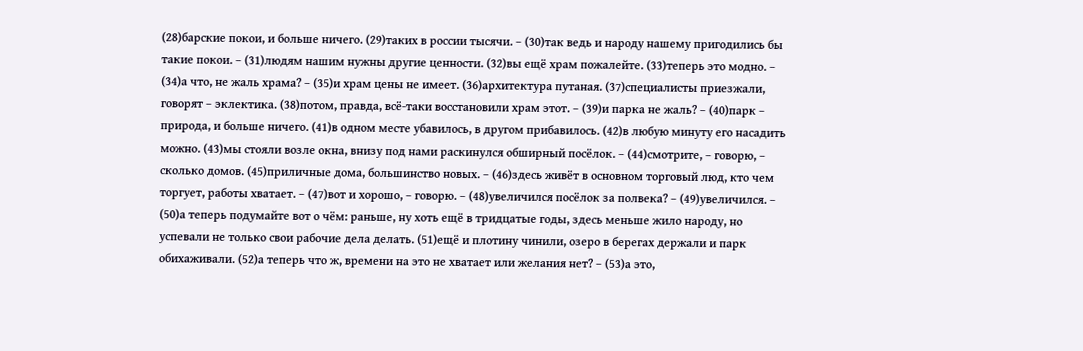(28)барские покои, и больше ничего. (29)таких в россии тысячи. – (30)так ведь и народу нашему пригодились бы такие покои. – (31)людям нашим нужны другие ценности. (32)вы ещё храм пожалейте. (33)теперь это модно. – (34)а что, не жаль храма? – (35)и храм цены не имеет. (36)архитектура путаная. (37)специалисты приезжали, говорят – эклектика. (38)потом, правда, всё-таки восстановили храм этот. – (39)и парка не жаль? – (40)парк – природа, и больше ничего. (41)в одном месте убавилось, в другом прибавилось. (42)в любую минуту его насадить можно. (43)мы стояли возле окна, внизу под нами раскинулся обширный посёлок. – (44)смотрите, – говорю, – сколько домов. (45)приличные дома, большинство новых. – (46)здесь живёт в основном торговый люд, кто чем торгует, работы хватает. – (47)вот и хорошо, – говорю. – (48)увеличился посёлок за полвека? – (49)увеличился. – (50)а теперь подумайте вот о чём: раньше, ну хоть ещё в тридцатые годы, здесь меньше жило народу, но успевали не только свои рабочие дела делать. (51)ещё и плотину чинили, озеро в берегах держали и парк обихаживали. (52)а теперь что ж, времени на это не хватает или желания нет? – (53)а это,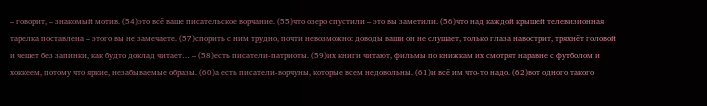– говорит, – знакомый мотив. (54)это всё ваше писательское ворчание. (55)что озеро спустили – это вы заметили. (56)что над каждой крышей телевизионная тарелка поставлена – этого вы не замечаете. (57)спорить с ним трудно, почти невозможно: доводы ваши он не слушает, только глаза навострит, тряхнёт головой и чешет без запинки, как будто доклад читает… – (58)есть писатели-патриоты. (59)их книги читают, фильмы по книжкам их смотрят наравне с футболом и хоккеем, потому что яркие, незабываемые образы. (60)а есть писатели-ворчуны, которые всем недовольны. (61)и всё им что-то надо. (62)вот одного такого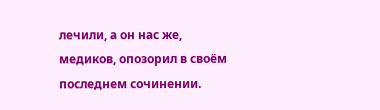лечили, а он нас же, медиков, опозорил в своём последнем сочинении.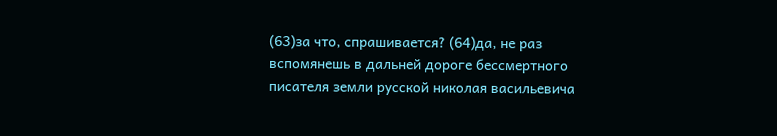(63)за что, спрашивается? (64)да, не раз вспомянешь в дальней дороге бессмертного писателя земли русской николая васильевича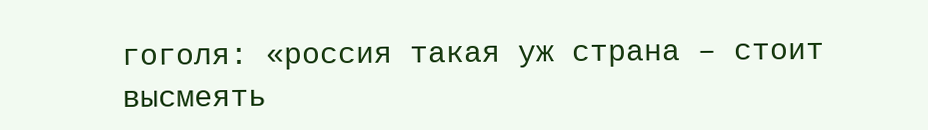гоголя: «россия такая уж страна – стоит высмеять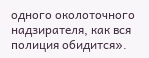одного околоточного надзирателя, как вся полиция обидится».